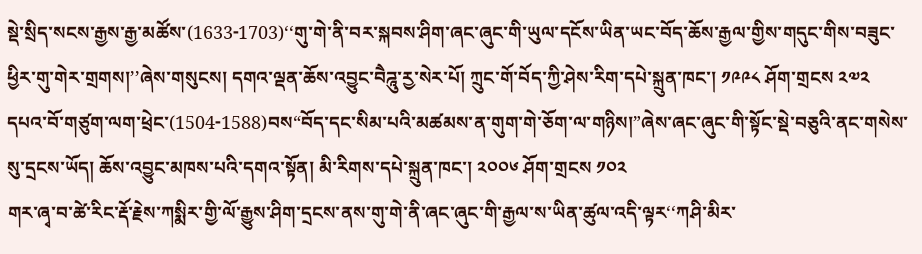སྡེ་སྲིད་སངས་རྒྱས་རྒྱ་མཚོས་(1633-1703)‘‘གུ་གེ་ནི་བར་སྐབས་ཤིག་ཞང་ཞུང་གི་ཡུལ་དངོས་ཡིན་ཡང་བོད་ཆོས་རྒྱལ་གྱིས་གདུང་གིས་བཟུང་ཕྱིར་གུ་གེར་གྲགས།’’ཞེས་གསུངས། དགའ་ལྡན་ཆོས་འབྱུང་བཻཌཱུ་རྱ་སེར་པོ། ཀྲུང་གོ་བོད་ཀྱི་ཤེས་རིག་དཔེ་སྐྲུན་ཁང་། ༡༩༩༨ ཤོག་གྲངས ༢༧༢
དཔའ་བོ་གཙུག་ལག་ཕྲེང་(1504-1588)བས“བོད་དང་སིམ་པའི་མཚམས་ན་གུག་གེ་ཅོག་ལ་གཉིས།”ཞེས་ཞང་ཞུང་གི་སྟོང་སྡེ་བཅུའི་ནང་གསེས་སུ་དྲངས་ཡོད། ཆོས་འབྱུང་མཁས་པའི་དགའ་སྟོན། མི་རིགས་དཔེ་སྐྲུན་ཁང་། ༢༠༠༦ ཤོག་གྲངས ༡༠༢
གར་ཞྭ་བ་ཚེ་རིང་རྡོ་རྗེས་ཀསྨིར་གྱི་ལོ་རྒྱུས་ཤིག་དྲངས་ནས་གུ་གེ་ནི་ཞང་ཞུང་གི་རྒྱལ་ས་ཡིན་ཚུལ་འདི་ལྟར‘‘ཀཤི་མིར་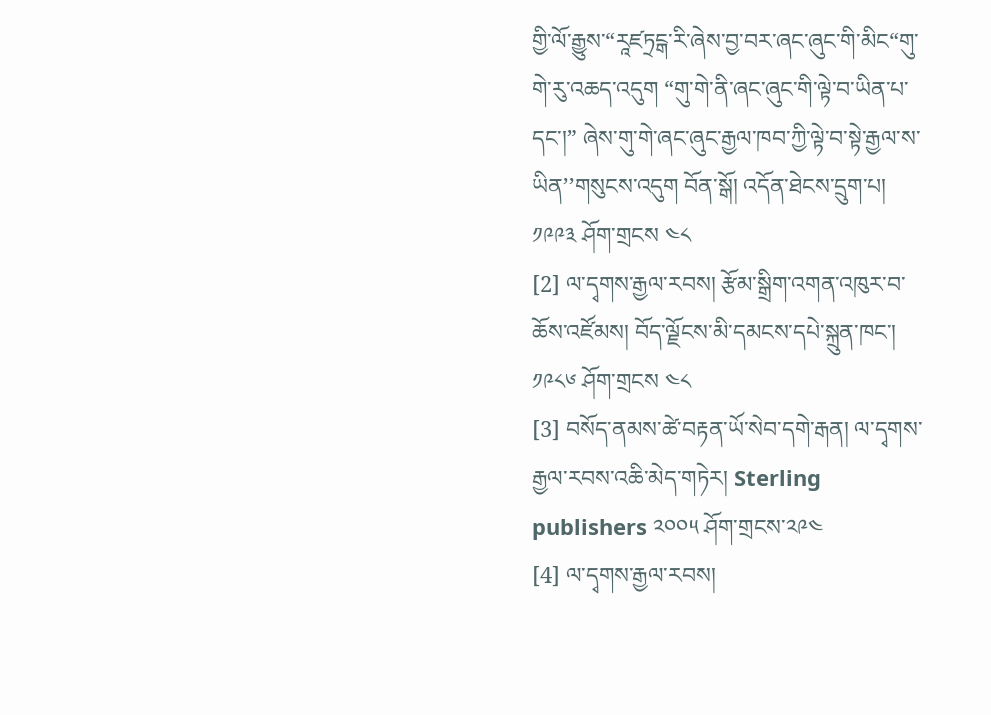གྱི་ལོ་རྒྱུས་“རཱཛཏྲངྒ་རི་ཞེས་བྱ་བར་ཞང་ཞུང་གི་མིང“གུ་གེ་རུ་འཆད་འདུག “གུ་གེ་ནི་ཞང་ཞུང་གི་ལྟེ་བ་ཡིན་པ་དང་།” ཞེས་གུ་གེ་ཞང་ཞུང་རྒྱལ་ཁབ་ཀྱི་ལྟེ་བ་སྟེ་རྒྱལ་ས་ཡིན’’གསུངས་འདུག བོན་སྒོ། འདོན་ཐེངས་དྲུག་པ། ༡༩༩༣ ཤོག་གྲངས ༤༨
[2] ལ་དྭགས་རྒྱལ་རབས། རྩོམ་སྒྲིག་འགན་འཁུར་བ་ཆོས་འཛོམས། བོད་ལྗོངས་མི་དམངས་དཔེ་སྐྲུན་ཁང་། ༡༩༨༦ ཤོག་གྲངས ༤༨
[3] བསོད་ནམས་ཚེ་བརྟན་ཡོ་སེབ་དགེ་རྒན། ལ་དྭགས་རྒྱལ་རབས་འཆི་མེད་གཏེར། Sterling publishers ༢༠༠༥ ཤོག་གྲངས་༢༩༤
[4] ལ་དྭགས་རྒྱལ་རབས།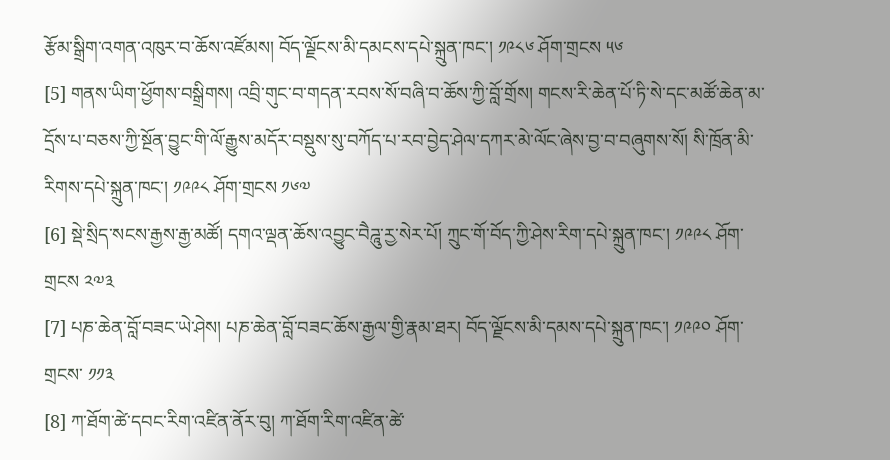རྩོམ་སྒྲིག་འགན་འཁུར་བ་ཆོས་འཛོམས། བོད་ལྗོངས་མི་དམངས་དཔེ་སྐྲུན་ཁང་། ༡༩༨༦ ཤོག་གྲངས ༥༦
[5] གནས་ཡིག་ཕྱོགས་བསྒྲིགས། འབྲི་གུང་བ་གདན་རབས་སོ་བཞི་བ་ཆོས་ཀྱི་བློ་གྲོས། གངས་རི་ཆེན་པོ་ཏི་སེ་དང་མཚོ་ཆེན་མ་དྲོས་པ་བཅས་ཀྱི་སྔོན་བྱུང་གི་ལོ་རྒྱུས་མདོར་བསྡུས་སུ་བཀོད་པ་རབ་བྱེད་ཤེལ་དཀར་མེ་ལོང་ཞེས་བྱ་བ་བཞུགས་སོ། སི་ཁྲོན་མི་རིགས་དཔེ་སྐྲུན་ཁང་། ༡༩༩༨ ཤོག་གྲངས ༡༦༧
[6] སྡེ་སྲིད་སངས་རྒྱས་རྒྱ་མཚོ། དགའ་ལྡན་ཆོས་འབྱུང་བཻཌཱུ་རྱ་སེར་པོ། ཀྲུང་གོ་བོད་ཀྱི་ཤེས་རིག་དཔེ་སྐྲུན་ཁང་། ༡༩༩༨ ཤོག་གྲངས ༢༧༣
[7] པཎ་ཆེན་བློ་བཟང་ཡེ་ཤེས། པཎ་ཆེན་བློ་བཟང་ཆོས་རྒྱལ་གྱི་རྣམ་ཐར། བོད་ལྗོངས་མི་དམས་དཔེ་སྐྲུན་ཁང་། ༡༩༩༠ ཤོག་གྲངས་ ༡༡༣
[8] ཀ་ཐོག་ཚེ་དབང་རིག་འཛིན་ནོར་བུ། ཀ་ཐོག་རིག་འཛིན་ཚེ་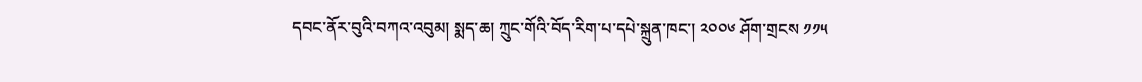དབང་ནོར་བུའི་བཀའ་འབུམ། སྨད་ཆ། ཀྲུང་གོའི་བོད་རིག་པ་དཔེ་སྐྲུན་ཁང་། ༢༠༠༦ ཤོག་གྲངས ༡༡༥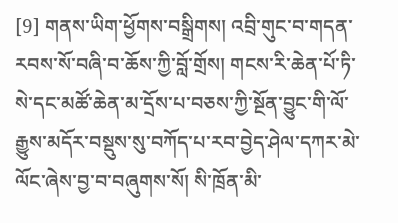[9] གནས་ཡིག་ཕྱོགས་བསྒྲིགས། འབྲི་གུང་བ་གདན་རབས་སོ་བཞི་བ་ཆོས་ཀྱི་བློ་གྲོས། གངས་རི་ཆེན་པོ་ཏི་སེ་དང་མཚོ་ཆེན་མ་དྲོས་པ་བཅས་ཀྱི་སྔོན་བྱུང་གི་ལོ་རྒྱུས་མདོར་བསྡུས་སུ་བཀོད་པ་རབ་བྱེད་ཤེལ་དཀར་མེ་ལོང་ཞེས་བྱ་བ་བཞུགས་སོ། སི་ཁྲོན་མི་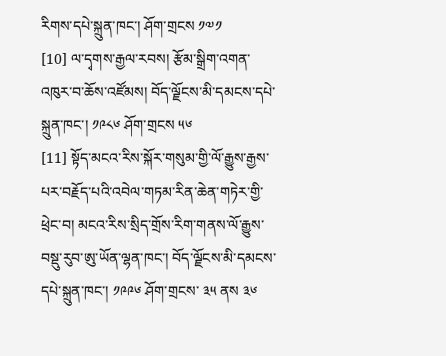རིགས་དཔེ་སྐྲུན་ཁང་། ཤོག་གྲངས ༡༧༡
[10] ལ་དྭགས་རྒྱལ་རབས། རྩོམ་སྒྲིག་འགན་འཁུར་བ་ཆོས་འཛོམས། བོད་ལྗོངས་མི་དམངས་དཔེ་སྐྲུན་ཁང་། ༡༩༨༦ ཤོག་གྲངས ༥༦
[11] སྟོད་མངའ་རིས་སྐོར་གསུམ་གྱི་ལོ་རྒྱུས་རྒྱས་པར་བརྗོད་པའི་འབེལ་གཏམ་རིན་ཆེན་གཏེར་གྱི་ཕྲེང་བ། མངའ་རིས་སྲིད་གྲོས་རིག་གནས་ལོ་རྒྱུས་བསྡུ་རུབ་ཨུ་ཡོན་ལྷན་ཁང་། བོད་ལྗོངས་མི་དམངས་དཔེ་སྐྲུན་ཁང་། ༡༩༩༦ ཤོག་གྲངས་ ༣༥ ནས ༣༦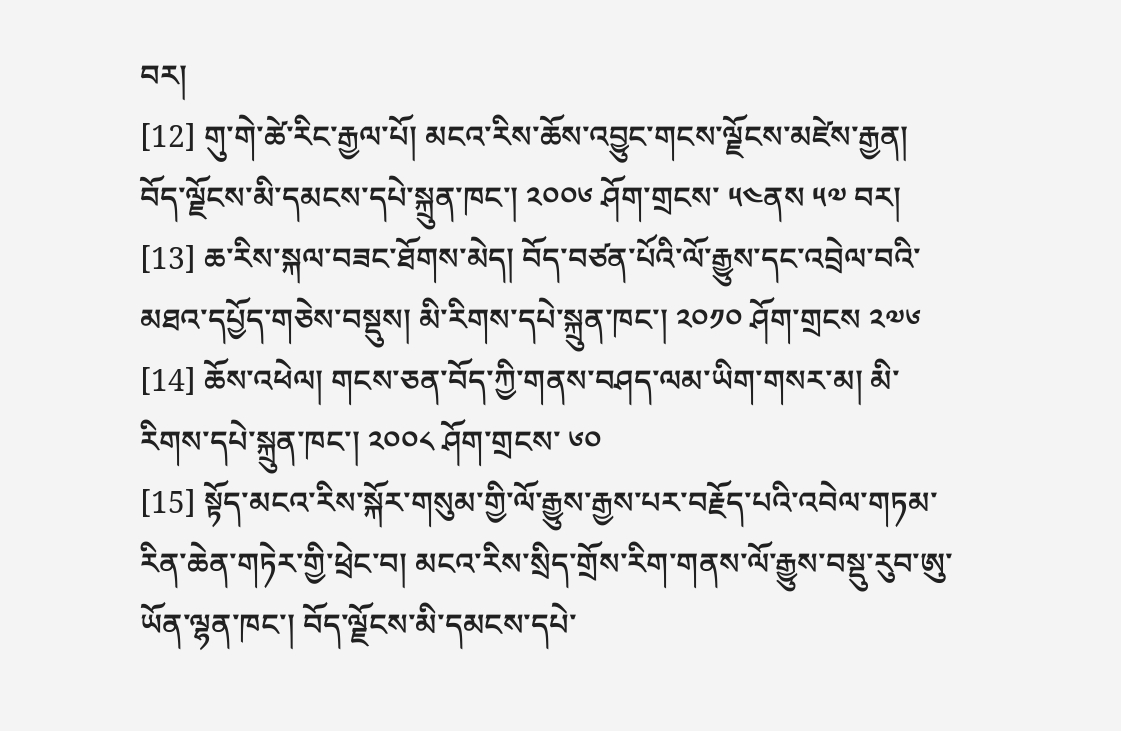བར།
[12] གུ་གེ་ཚེ་རིང་རྒྱལ་པོ། མངའ་རིས་ཆོས་འབྱུང་གངས་ལྗོངས་མཛེས་རྒྱན། བོད་ལྗོངས་མི་དམངས་དཔེ་སྐྲུན་ཁང་། ༢༠༠༦ ཤོག་གྲངས་ ༥༤ནས ༥༧ བར།
[13] ཆ་རིས་སྐལ་བཟང་ཐོགས་མེད། བོད་བཙན་པོའི་ལོ་རྒྱུས་དང་འབྲེལ་བའི་མཐའ་དཔྱོད་གཅེས་བསྡུས། མི་རིགས་དཔེ་སྐྲུན་ཁང་། ༢༠༡༠ ཤོག་གྲངས ༢༧༦
[14] ཆོས་འཕེལ། གངས་ཅན་བོད་ཀྱི་གནས་བཤད་ལམ་ཡིག་གསར་མ། མི་རིགས་དཔེ་སྐྲུན་ཁང་། ༢༠༠༨ ཤོག་གྲངས་ ༦༠
[15] སྟོད་མངའ་རིས་སྐོར་གསུམ་གྱི་ལོ་རྒྱུས་རྒྱས་པར་བརྗོད་པའི་འབེལ་གཏམ་རིན་ཆེན་གཏེར་གྱི་ཕྲེང་བ། མངའ་རིས་སྲིད་གྲོས་རིག་གནས་ལོ་རྒྱུས་བསྡུ་རུབ་ཨུ་ཡོན་ལྷན་ཁང་། བོད་ལྗོངས་མི་དམངས་དཔེ་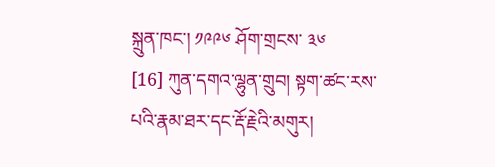སྐྲུན་ཁང་། ༡༩༩༦ ཤོག་གྲངས་ ༣༦
[16] ཀུན་དགའ་ལྷུན་གྲུབ། སྟག་ཚང་རས་པའི་རྣམ་ཐར་དང་རྡོ་རྗེའི་མགུར།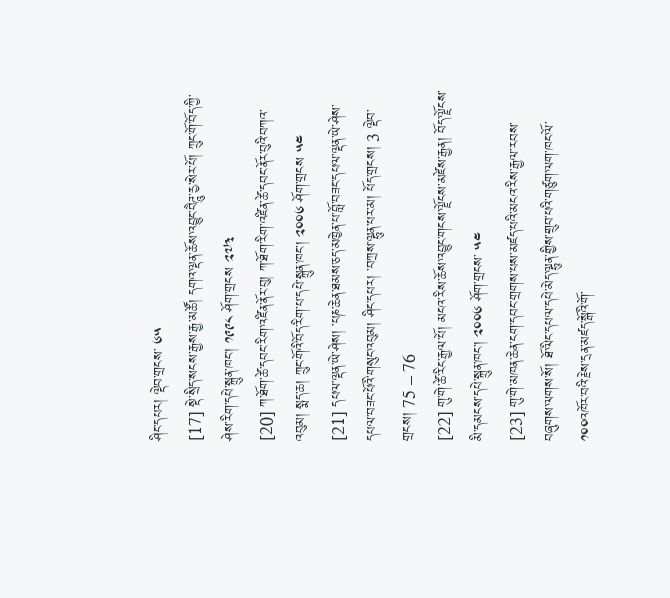ཤིང་དཔར། ལྡེབ་གྲངས་ ༦༥
[17] སྡེ་སྲིད་སངས་རྒྱས་རྒྱ་མཚོ། དགའ་ལྡན་ཆོས་འབྱུང་བཻཌཱུ་རྱ་སེར་པོ། ཀྲུང་གོ་བོད་ཀྱི་ཤེས་རིག་དཔེ་སྐྲུན་ཁང་། ༡༩༩༨ ཤོག་གྲངས ༢༧༣
[20] ཀ་ཐོག་ཚེ་དབང་རིག་འཛིན་ནོར་བུ། ཀ་ཐོག་རིག་འཛིན་ཚེ་དབང་ནོར་བུའི་བཀའ་འབུམ། སྨད་ཆ། ཀྲུང་གོའི་བོད་རིག་པ་དཔེ་སྐྲུན་ཁང་། ༢༠༠༦ ཤོག་གྲངས ༥༤
[21] དཔལ་ལྡན་ཡེ་ཤེས། ་པཎ་ཆེན་ཐམས་ཅད་མཁྱེན་པ་བློ་བཟང་དཔལ་ལྡན་ཡེ་ཤེས་དཔལ་བཟང་པོའི་གསུང་འབུམ། ཤིང་དཔར། ་བཀྲས་ལྷུན་པར་མ། པོད་གྲངས། 3 ལྡེབ་གྲངས། 75 – 76
[22] གུ་གེ་ཚེ་རིང་རྒྱལ་པོ། མངའ་རིས་ཆོས་འབྱུང་གངས་ལྗོངས་མཛེས་རྒྱན། བོད་ལྗོངས་མི་དམངས་དཔེ་སྐྲུན་ཁང་། ༢༠༠༦ ཤོག་གྲངས་ ༥༤
[23] གུ་གེ་མཁན་ཆེན་ངག་དབང་གྲགས་པས་མཛད་པའི་མངའ་རིས་རྒྱལ་རབས་བཞུགས་ལགས་སོ། ཐོ་ལིང་དཔལ་དཔེ་མེད་ལྷུན་གྱིས་གྲུབ་པའི་གཙུག་ལག་ཁང་ལོ་༡༠༠འཁོར་བའི་རྗེས་དྲན་མཛད་སྒོའི་གོ་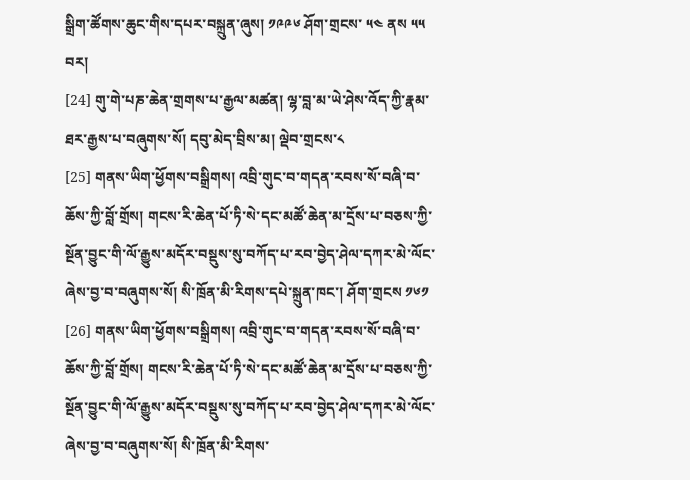སྒྲིག་ཚོགས་ཆུང་གིས་དཔར་བསྐྲུན་ཞུས། ༡༩༩༦ ཤོག་གྲངས་ ༥༤ ནས ༥༥ བར།
[24] གུ་གེ་པཎ་ཆེན་གྲགས་པ་རྒྱལ་མཚན། ལྷ་བླ་མ་ཡེ་ཤེས་འོད་ཀྱི་རྣམ་ཐར་རྒྱས་པ་བཞུགས་སོ། དབུ་མེད་བྲིས་མ། ལྡེབ་གྲངས་༨
[25] གནས་ཡིག་ཕྱོགས་བསྒྲིགས། འབྲི་གུང་བ་གདན་རབས་སོ་བཞི་བ་ཆོས་ཀྱི་བློ་གྲོས། གངས་རི་ཆེན་པོ་ཏི་སེ་དང་མཚོ་ཆེན་མ་དྲོས་པ་བཅས་ཀྱི་སྔོན་བྱུང་གི་ལོ་རྒྱུས་མདོར་བསྡུས་སུ་བཀོད་པ་རབ་བྱེད་ཤེལ་དཀར་མེ་ལོང་ཞེས་བྱ་བ་བཞུགས་སོ། སི་ཁྲོན་མི་རིགས་དཔེ་སྐྲུན་ཁང་། ཤོག་གྲངས ༡༦༡
[26] གནས་ཡིག་ཕྱོགས་བསྒྲིགས། འབྲི་གུང་བ་གདན་རབས་སོ་བཞི་བ་ཆོས་ཀྱི་བློ་གྲོས། གངས་རི་ཆེན་པོ་ཏི་སེ་དང་མཚོ་ཆེན་མ་དྲོས་པ་བཅས་ཀྱི་སྔོན་བྱུང་གི་ལོ་རྒྱུས་མདོར་བསྡུས་སུ་བཀོད་པ་རབ་བྱེད་ཤེལ་དཀར་མེ་ལོང་ཞེས་བྱ་བ་བཞུགས་སོ། སི་ཁྲོན་མི་རིགས་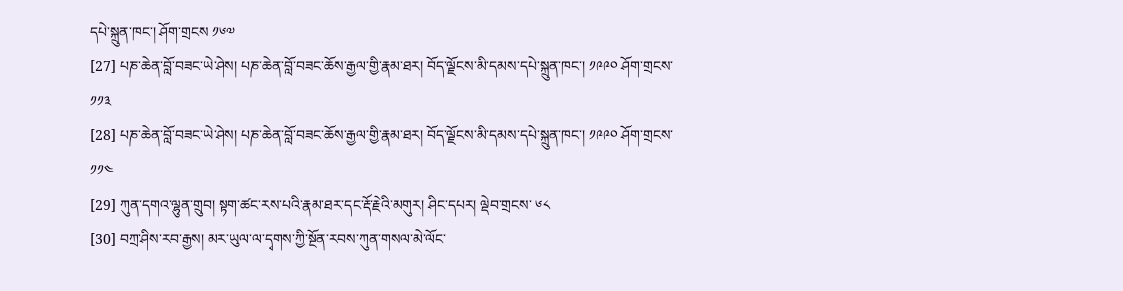དཔེ་སྐྲུན་ཁང་། ཤོག་གྲངས ༡༦༧
[27] པཎ་ཆེན་བློ་བཟང་ཡེ་ཤེས། པཎ་ཆེན་བློ་བཟང་ཆོས་རྒྱལ་གྱི་རྣམ་ཐར། བོད་ལྗོངས་མི་དམས་དཔེ་སྐྲུན་ཁང་། ༡༩༩༠ ཤོག་གྲངས་ ༡༡༣
[28] པཎ་ཆེན་བློ་བཟང་ཡེ་ཤེས། པཎ་ཆེན་བློ་བཟང་ཆོས་རྒྱལ་གྱི་རྣམ་ཐར། བོད་ལྗོངས་མི་དམས་དཔེ་སྐྲུན་ཁང་། ༡༩༩༠ ཤོག་གྲངས་ ༡༡༤
[29] ཀུན་དགའ་ལྷུན་གྲུབ། སྟག་ཚང་རས་པའི་རྣམ་ཐར་དང་རྡོ་རྗེའི་མགུར། ཤིང་དཔར། ལྡེབ་གྲངས་ ༦༨
[30] བཀྲ་ཤིས་རབ་རྒྱས། མར་ཡུལ་ལ་དྭགས་ཀྱི་སྔོན་རབས་ཀུན་གསལ་མེ་ལོང་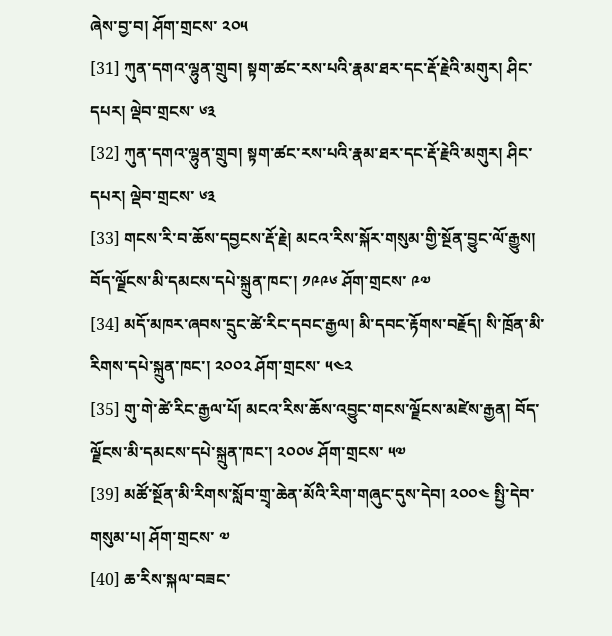ཞེས་བྱ་བ། ཤོག་གྲངས་ ༢༠༥
[31] ཀུན་དགའ་ལྷུན་གྲུབ། སྟག་ཚང་རས་པའི་རྣམ་ཐར་དང་རྡོ་རྗེའི་མགུར། ཤིང་དཔར། ལྡེབ་གྲངས་ ༦༣
[32] ཀུན་དགའ་ལྷུན་གྲུབ། སྟག་ཚང་རས་པའི་རྣམ་ཐར་དང་རྡོ་རྗེའི་མགུར། ཤིང་དཔར། ལྡེབ་གྲངས་ ༦༣
[33] གངས་རི་བ་ཆོས་དབྱངས་རྡོ་རྗེ། མངའ་རིས་སྐོར་གསུམ་གྱི་སྔོན་བྱུང་ལོ་རྒྱུས། བོད་ལྗོངས་མི་དམངས་དཔེ་སྐྲུན་ཁང་། ༡༩༩༦ ཤོག་གྲངས་ ༩༧
[34] མདོ་མཁར་ཞབས་དྲུང་ཚེ་རིང་དབང་རྒྱལ། མི་དབང་རྟོགས་བརྗོད། སི་ཁྲོན་མི་རིགས་དཔེ་སྐྲུན་ཁང་། ༢༠༠༢ ཤོག་གྲངས་ ༥༤༢
[35] གུ་གེ་ཚེ་རིང་རྒྱལ་པོ། མངའ་རིས་ཆོས་འབྱུང་གངས་ལྗོངས་མཛེས་རྒྱན། བོད་ལྗོངས་མི་དམངས་དཔེ་སྐྲུན་ཁང་། ༢༠༠༦ ཤོག་གྲངས་ ༥༧
[39] མཚོ་སྔོན་མི་རིགས་སློབ་གྲྭ་ཆེན་མོའི་རིག་གཞུང་དུས་དེབ། ༢༠༠༤ སྤྱི་དེབ་གསུམ་པ། ཤོག་གྲངས་ ༧
[40] ཆ་རིས་སྐལ་བཟང་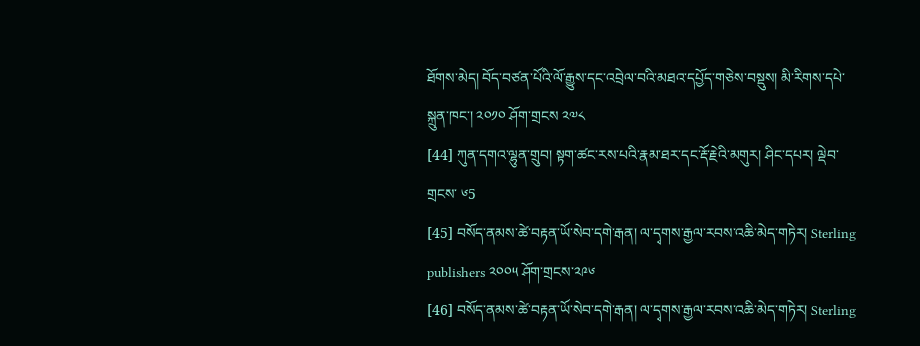ཐོགས་མེད། བོད་བཙན་པོའི་ལོ་རྒྱུས་དང་འབྲེལ་བའི་མཐའ་དཔྱོད་གཅེས་བསྡུས། མི་རིགས་དཔེ་སྐྲུན་ཁང་། ༢༠༡༠ ཤོག་གྲངས ༢༧༨
[44] ཀུན་དགའ་ལྷུན་གྲུབ། སྟག་ཚང་རས་པའི་རྣམ་ཐར་དང་རྡོ་རྗེའི་མགུར། ཤིང་དཔར། ལྡེབ་གྲངས་ ༦5
[45] བསོད་ནམས་ཚེ་བརྟན་ཡོ་སེབ་དགེ་རྒན། ལ་དྭགས་རྒྱལ་རབས་འཆི་མེད་གཏེར། Sterling publishers ༢༠༠༥ ཤོག་གྲངས་༢༩༦
[46] བསོད་ནམས་ཚེ་བརྟན་ཡོ་སེབ་དགེ་རྒན། ལ་དྭགས་རྒྱལ་རབས་འཆི་མེད་གཏེར། Sterling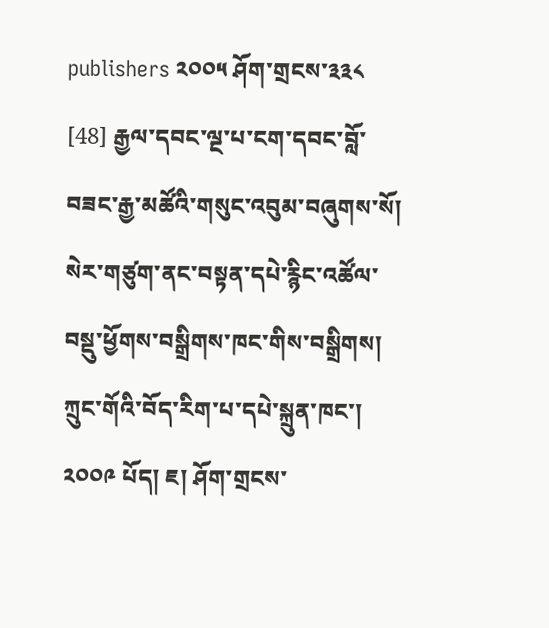publishers ༢༠༠༥ ཤོག་གྲངས་༣༣༨
[48] རྒྱལ་དབང་ལྔ་པ་ངག་དབང་བློ་བཟང་རྒྱ་མཚོའི་གསུང་འབུམ་བཞུགས་སོ། སེར་གཙུག་ནང་བསྟན་དཔེ་རྙིང་འཚོལ་བསྡུ་ཕྱོགས་བསྒྲིགས་ཁང་གིས་བསྒྲིགས། ཀྲུང་གོའི་བོད་རིག་པ་དཔེ་སྐྲུན་ཁང་། ༢༠༠༩ པོད། ཇ། ཤོག་གྲངས་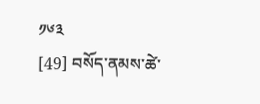༡༦༣
[49] བསོད་ནམས་ཚེ་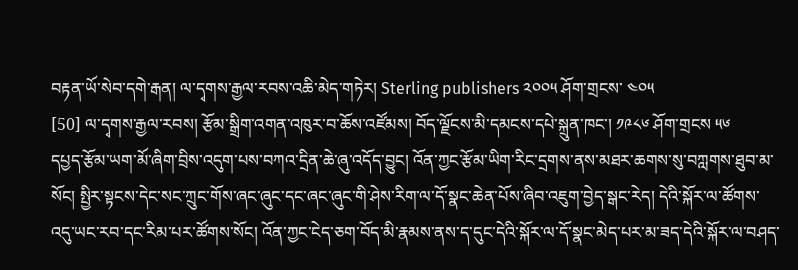བརྟན་ཡོ་སེབ་དགེ་རྒན། ལ་དྭགས་རྒྱལ་རབས་འཆི་མེད་གཏེར། Sterling publishers ༢༠༠༥ ཤོག་གྲངས་ ༤༠༥
[50] ལ་དྭགས་རྒྱལ་རབས། རྩོམ་སྒྲིག་འགན་འཁུར་བ་ཆོས་འཛོམས། བོད་ལྗོངས་མི་དམངས་དཔེ་སྐྲུན་ཁང་། ༡༩༨༦ ཤོག་གྲངས ༥༦
དཔྱད་རྩོམ་ཡག་མོ་ཞིག་བྲིས་འདུག་པས་བཀའ་དྲིན་ཆེ་ཞུ་འདོད་བྱུང། འོན་ཀྱང་རྩོམ་ཡིག་རིང་དྲགས་ནས་མཐར་ཆགས་སུ་བཀླགས་ཐུབ་མ་སོང། སྤྱིར་སྟངས་དེང་སང་ཀྲུང་གོས་ཞང་ཞུང་དང་ཞང་ཞུང་གི་ཤེས་རིག་ལ་དོ་སྣང་ཆེན་པོས་ཞིབ་འཇུག་བྱེད་སྒང་རེད། དེའི་སྐོར་ལ་ཚོགས་འདུ་ཡང་རབ་དང་རིམ་པར་ཚོགས་སོང། འོན་ཀྱང་ངེད་ཅག་བོད་མི་རྣམས་ནས་ད་དུང་དེའི་སྐོར་ལ་དོ་སྣང་མེད་པར་མ་ཟད་དེའི་སྐོར་ལ་བཤད་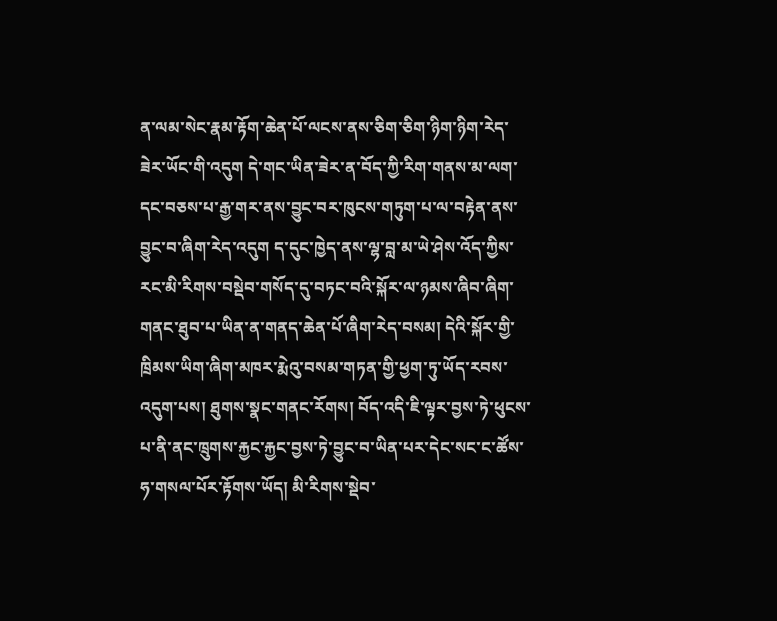ན་ལམ་སེང་རྣམ་རྟོག་ཆེན་པོ་ལངས་ནས་ཅིག་ཅིག་ཉིག་ཉིག་རེད་ཟེར་ཡོང་གི་འདུག དེ་གང་ཡིན་ཟེར་ན་བོད་ཀྱི་རིག་གནས་མ་ལག་དང་བཅས་པ་རྒྱ་གར་ནས་བྱུང་བར་ཁུངས་གཏུག་པ་ལ་བརྟེན་ནས་བྱུང་བ་ཞིག་རེད་འདུག ད་དུང་ཁྱེད་ནས་ལྷ་བླ་མ་ཡེ་ཤེས་འོད་ཀྱིས་རང་མི་རིགས་བསྡེབ་གསོད་དུ་བཏང་བའི་སྐོར་ལ་ཉམས་ཞིབ་ཞིག་གནང་ཐུབ་པ་ཡིན་ན་གནད་ཆེན་པོ་ཞིག་རེད་བསམ། དེའི་སྐོར་གྱི་ཁྲིམས་ཡིག་ཞིག་མཁར་རྨེའུ་བསམ་གཏན་གྱི་ཕྱག་ཏུ་ཡོད་རབས་འདུག་པས། ཐུགས་སྣང་གནང་རོགས། བོད་འདི་ཇི་ལྟར་བྱས་ཏེ་ཕུངས་པ་ནི་ནང་ཁྲུགས་རྐྱང་རྐྱང་བྱས་ཏེ་བྱུང་བ་ཡིན་པར་དེང་སང་ང་ཚོས་ཧ་གསལ་པོར་རྟོགས་ཡོད། མི་རིགས་སྡེབ་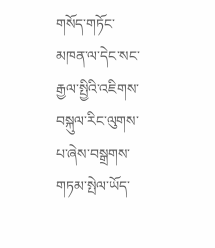གསོད་གཏོང་མཁན་ལ་དེང་སང་རྒྱལ་སྤྱིའི་འཇིགས་བསྐུལ་རིང་ལུགས་པ་ཞེས་བསྒྲགས་གཏམ་སྤེལ་ཡོད་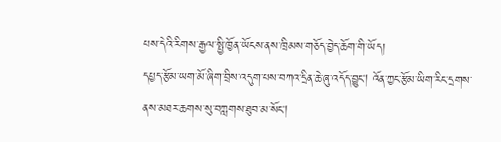པས་དེའི་རིགས་རྒྱལ་སྤྱི་ཁྱོན་ཡོངས་ནས་ཁྲིམས་གཅོད་བྱེད་ཆོག་གི་ཡོད།
དཔྱད་རྩོམ་ཡག་མོ་ཞིག་བྲིས་འདུག་པས་བཀའ་དྲིན་ཆེ་ཞུ་འདོད་བྱུང། འོན་ཀྱང་རྩོམ་ཡིག་རིང་དྲགས་ནས་མཐར་ཆགས་སུ་བཀླགས་ཐུབ་མ་སོང།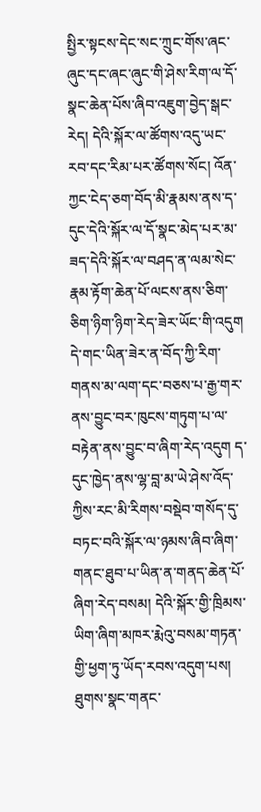སྤྱིར་སྟངས་དེང་སང་ཀྲུང་གོས་ཞང་ཞུང་དང་ཞང་ཞུང་གི་ཤེས་རིག་ལ་དོ་སྣང་ཆེན་པོས་ཞིབ་འཇུག་བྱེད་སྒང་རེད། དེའི་སྐོར་ལ་ཚོགས་འདུ་ཡང་རབ་དང་རིམ་པར་ཚོགས་སོང། འོན་ཀྱང་ངེད་ཅག་བོད་མི་རྣམས་ནས་ད་དུང་དེའི་སྐོར་ལ་དོ་སྣང་མེད་པར་མ་ཟད་དེའི་སྐོར་ལ་བཤད་ན་ལམ་སེང་རྣམ་རྟོག་ཆེན་པོ་ལངས་ནས་ཅིག་ཅིག་ཉིག་ཉིག་རེད་ཟེར་ཡོང་གི་འདུག དེ་གང་ཡིན་ཟེར་ན་བོད་ཀྱི་རིག་གནས་མ་ལག་དང་བཅས་པ་རྒྱ་གར་ནས་བྱུང་བར་ཁུངས་གཏུག་པ་ལ་བརྟེན་ནས་བྱུང་བ་ཞིག་རེད་འདུག ད་དུང་ཁྱེད་ནས་ལྷ་བླ་མ་ཡེ་ཤེས་འོད་ཀྱིས་རང་མི་རིགས་བསྡེབ་གསོད་དུ་བཏང་བའི་སྐོར་ལ་ཉམས་ཞིབ་ཞིག་གནང་ཐུབ་པ་ཡིན་ན་གནད་ཆེན་པོ་ཞིག་རེད་བསམ། དེའི་སྐོར་གྱི་ཁྲིམས་ཡིག་ཞིག་མཁར་རྨེའུ་བསམ་གཏན་གྱི་ཕྱག་ཏུ་ཡོད་རབས་འདུག་པས། ཐུགས་སྣང་གནང་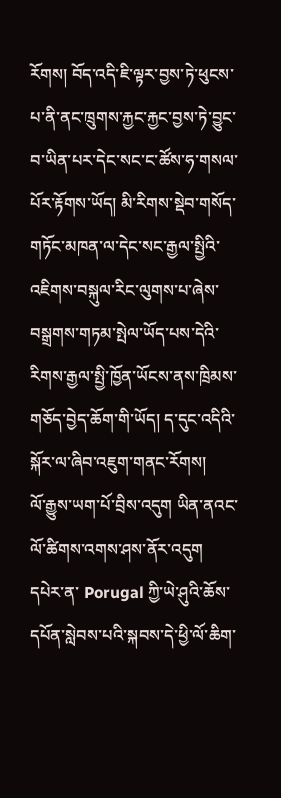རོགས། བོད་འདི་ཇི་ལྟར་བྱས་ཏེ་ཕུངས་པ་ནི་ནང་ཁྲུགས་རྐྱང་རྐྱང་བྱས་ཏེ་བྱུང་བ་ཡིན་པར་དེང་སང་ང་ཚོས་ཧ་གསལ་པོར་རྟོགས་ཡོད། མི་རིགས་སྡེབ་གསོད་གཏོང་མཁན་ལ་དེང་སང་རྒྱལ་སྤྱིའི་འཇིགས་བསྐུལ་རིང་ལུགས་པ་ཞེས་བསྒྲགས་གཏམ་སྤེལ་ཡོད་པས་དེའི་རིགས་རྒྱལ་སྤྱི་ཁྱོན་ཡོངས་ནས་ཁྲིམས་གཅོད་བྱེད་ཆོག་གི་ཡོད། ད་དུང་འདིའི་སྐོར་ལ་ཞིབ་འཇུག་གནང་རོགས།
ལོ་རྒྱུས་ཡག་པོ་བྲིས་འདུག ཡིན་ནའང་ལོ་ཚིགས་འགས་ཤས་ནོར་འདུག དཔེར་ན་ Porugal ཀྱི་ཡེ་ཤུའི་ཆོས་དཔོན་སླེབས་པའི་སྐབས་དེ་ཕྱི་ལོ་ཆིག་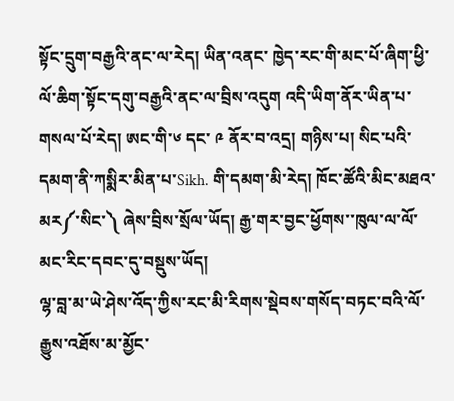སྟོང་དྲུག་བརྒྱའི་ནང་ལ་རེད། ཡིན་འནང་ ཁྱེད་རང་གི་མང་པོ་ཞིག་ཕྱི་ལོ་ཆིག་སྟོང་དགུ་བརྒྱའི་ནང་ལ་བྲིས་འདུག འདི་ཡིག་ནོར་ཡིན་པ་གསལ་པོ་རེད། ཨང་གི་༦ དང་ ༩ ནོར་བ་འདྲ། གཉིས་པ། སིང་པའི་དམག་ནི་ཀསྨིར་མིན་པ་Sikh. གི་དམག་མི་རེད། ཁོང་ཚོའི་མིང་མཐའ་མར༼་སིང་༽ ཞེས་བྲིས་སྲོལ་ཡོད། རྒྱ་གར་བྱང་ཕྱོགས་་ཁུལ་ལ་ལོ་མང་རིང་དབང་དུ་བསྡུས་ཡོད།
ལྷ་བླ་མ་ཡེ་ཤེས་འོད་ཀྱིས་རང་མི་རིགས་སྡེབས་གསོད་བཏང་བའི་ལོ་རྒྱུས་འཐོས་མ་མྱོང་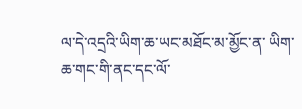ལ་དེ་འདྲའི་ཡིག་ཆ་ཡང་མཐོང་མ་མྱོང་ན་ ཡིག་ཆ་གང་གི་ནང་དང་ལོ་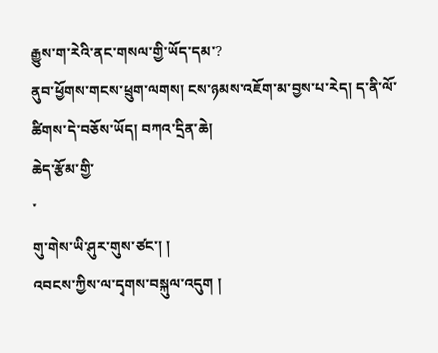རྒྱུས་ག་རེའི་ནང་གསལ་གྱི་ཡོད་དམ་?
ནུབ་ཕྱོགས་གངས་ཕྲུག་ལགས། ངས་ཉམས་འཇོག་མ་བྱས་པ་རེད། ད་ནི་ལོ་ཚིགས་དེ་བཅོས་ཡོད། བཀའ་དྲིན་ཆེ།
ཆེད་རྩོམ་གྱི་
་
གུ་གེས་ཡི་ཤུར་གུས་ཙང་། །
འབངས་ཀྱིས་ལ་དྭགས་བསྐུལ་འདུག །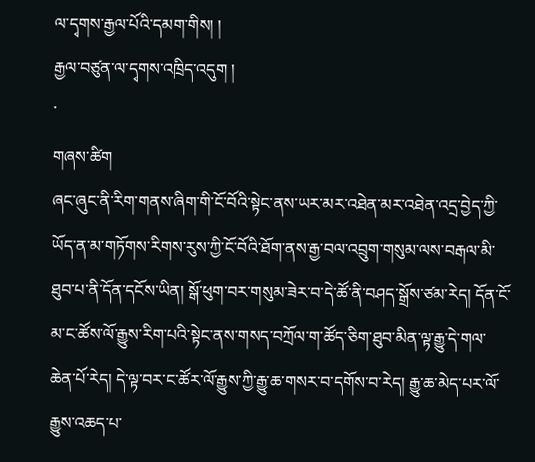ལ་དྭགས་རྒྱལ་པོའི་དམག་གིས། །
རྒྱལ་བཙུན་ལ་དྭགས་འཁྲིད་འདུག །
་
གཞས་ཚིག
ཞང་ཞུང་ནི་རིག་གནས་ཞིག་གི་ངོ་བོའི་སྟེང་ནས་ཡར་མར་འཐེན་མར་འཐེན་འདྲ་བྱེད་ཀྱི་ཡོད་ན་མ་གཏོགས་རིགས་རུས་ཀྱི་ངོ་བོའི་ཐོག་ནས་རྒྱ་བལ་འབྲུག་གསུམ་ལས་བརྒལ་མི་ཐུབ་པ་ནི་དོན་དངོས་ཡིན། སྒོ་ཕུག་བར་གསུམ་ཟེར་བ་དེ་ཚོ་ནི་བཤད་སྒྲོས་ཙམ་རེད། དོན་ངོ་མ་ང་ཚོས་ལོ་རྒྱུས་རིག་པའི་སྟེང་ནས་གསད་བཀྲོལ་ག་ཚོད་ཅིག་ཐུབ་མིན་ལྟ་རྒྱུ་དེ་གལ་ཆེན་པོ་རེད། དེ་ལྟ་བར་ང་ཚོར་ལོ་རྒྱུས་ཀྱི་རྒྱུ་ཆ་གསར་བ་དགོས་བ་རེད། རྒྱུ་ཆ་མེད་པར་ལོ་རྒྱུས་འཆད་པ་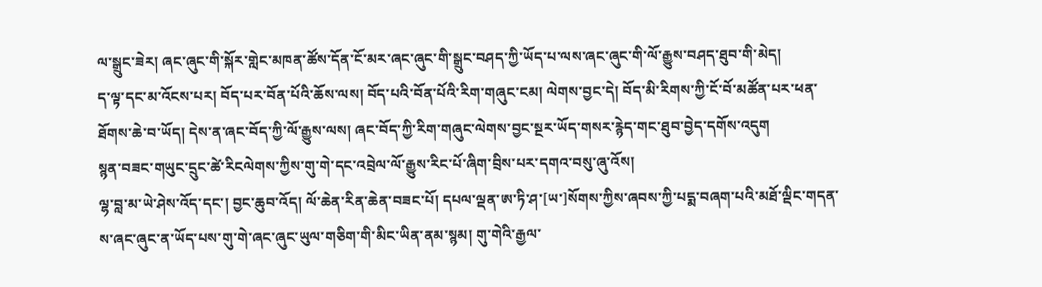ལ་སྒྲུང་ཟེར། ཞང་ཞུང་གི་སྐོར་གླེང་མཁན་ཚོས་དོན་ངོ་མར་ཞང་ཞུང་གི་སྒྲུང་བཤད་ཀྱི་ཡོད་པ་ལས་ཞང་ཞུང་གི་ལོ་རྒྱུས་བཤད་ཐུབ་གི་མེད།
ད་ལྟ་དང་མ་འོངས་པར། བོད་པར་བོན་པོའི་ཆོས་ལས། བོད་པའི་བོན་པོའི་རིག་གཞུང་ངམ། ལེགས་བྱང་དེ། བོད་མི་རིགས་ཀྱི་ངོ་བོ་མཚོན་པར་ཕན་ཐོགས་ཆེ་བ་ཡོད། དེས་ན་ཞང་བོད་ཀྱི་ལོ་རྒྱུས་ལས། ཞང་བོད་ཀྱི་རིག་གཞུང་ལེགས་བྱང་སྔར་ཡོད་གསར་རྙེད་གང་ཐུབ་བྱེད་དགོས་འདུག
སྙན་བཟང་གཡུང་དྲུང་ཚེ་རིངལེགས་ཀྱིས་གུ་གེ་དང་འབྲེལ་ལོ་རྒྱུས་རིང་པོ་ཞིག་བྲིས་པར་དགའ་བསུ་ཞུ་འོས།
ལྷ་བླ་མ་ཡེ་ཤེས་འོད་དང་། བྱང་ཆུབ་འོད། ལོ་ཆེན་རིན་ཆེན་བཟང་པོ། དཔལ་ལྡན་ཨ་ཏི་ཤ་[ཡ་]སོགས་ཀྱིས་ཞབས་ཀྱི་པདྨ་བཞག་པའི་མཐོ་ལྡིང་གདན་ས་ཞང་ཞུང་ན་ཡོད་པས་གུ་གེ་ཞང་ཞུང་ཡུལ་གཅིག་གི་མིང་ཡིན་ནམ་སྙམ། གུ་གེའི་རྒྱལ་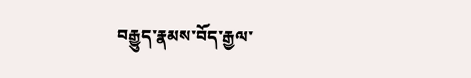བརྒྱུད་རྣམས་བོད་རྒྱལ་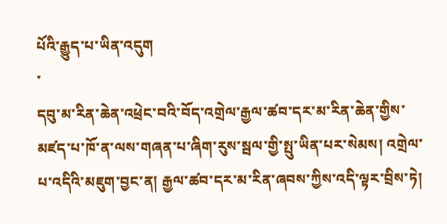པོའི་རྒྱུད་པ་ཡིན་འདུག
་
དབུ་མ་རིན་ཆེན་འཕྲེང་བའི་བོད་འགྲེལ་རྒྱལ་ཚབ་དར་མ་རིན་ཆེན་གྱིས་མཛད་པ་ཁོ་ན་ལས་གཞན་པ་ཞིག་རུས་སྦལ་གྱི་སྤུ་ཡིན་པར་སེམས། འགྲེལ་པ་འདིའི་མཇུག་བྱང་ན། རྒྱལ་ཚབ་དར་མ་རིན་ཞབས་ཀྱིས་འདི་ལྟར་བྲིས་ཏེ།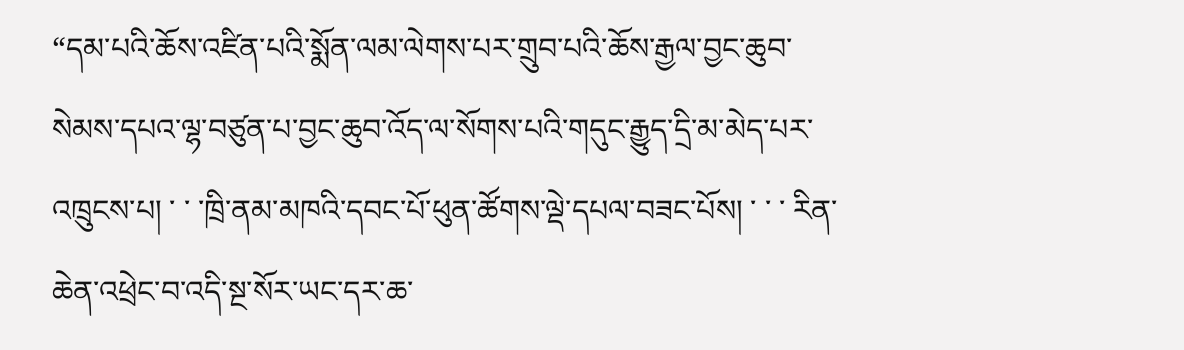“དམ་པའི་ཆོས་འཛིན་པའི་སྨོན་ལམ་ལེགས་པར་གྲུབ་པའི་ཆོས་རྒྱལ་བྱང་ཆུབ་སེམས་དཔའ་ལྷ་བཙུན་པ་བྱང་ཆུབ་འོད་ལ་སོགས་པའི་གདུང་རྒྱུད་དྲི་མ་མེད་པཪ་འཁྲུངས་པ། ་ ་ ་ཁྲི་ནམ་མཁའི་དབང་པོ་ཕུན་ཚོགས་ལྡེ་དཔལ་བཟང་པོས། ་ ་ ་ རིན་ཆེན་འཕྲེང་བ་འདི་སྔ་སོར་ཡང་དར་ཆ་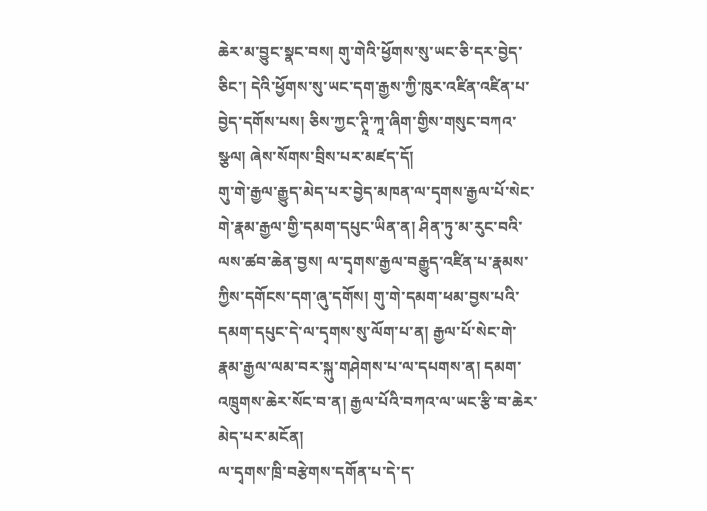ཆེར་མ་བྱུང་སྣང་བས། གུ་གེའི་ཕྱོགས་སུ་ཡང་ཅི་དར་བྱེད་ཅིང་། དེའི་ཕྱོགས་སུ་ཡང་དག་རྒྱས་ཀྱི་ཁུར་འཛིན་འཛིན་པ་བྱེད་དགོས་པས། ཅིས་ཀྱང་ཊཱི་ཀཱ་ཞིག་གྱིས་གསུང་བཀའ་སྩལ། ཞེས་སོགས་བྲིས་པར་མཛད་དོ།
གུ་གེ་རྒྱལ་རྒྱུད་མེད་པར་བྱེད་མཁན་ལ་དྭགས་རྒྱལ་པོ་སེང་གེ་རྣམ་རྒྱལ་གྱི་དམག་དཔུང་ཡིན་ན། ཤིན་ཏུ་མ་རུང་བའི་ལས་ཚབ་ཆེན་བྱས། ལ་དྭགས་རྒྱལ་བརྒྱུད་འཛིན་པ་རྣམས་ཀྱིས་དགོངས་དག་ཞུ་དགོས། གུ་གེ་དམག་ཕམ་བྱས་པའི་དམག་དཔུང་དེ་ལ་དྭགས་སུ་ལོག་པ་ན། རྒྱལ་པོ་སེང་གེ་རྣམ་རྒྱལ་ལམ་བར་སྐུ་གཤེགས་པ་ལ་དཔགས་ན། དམག་འཁྲུགས་ཆེར་སོང་བ་ན། རྒྱལ་པོའི་བཀའ་ལ་ཡང་རྩི་བ་ཆེར་མེད་པར་མངོན།
ལ་དྭགས་ཁྲི་བརྩེགས་དགོན་པ་དེ་ད་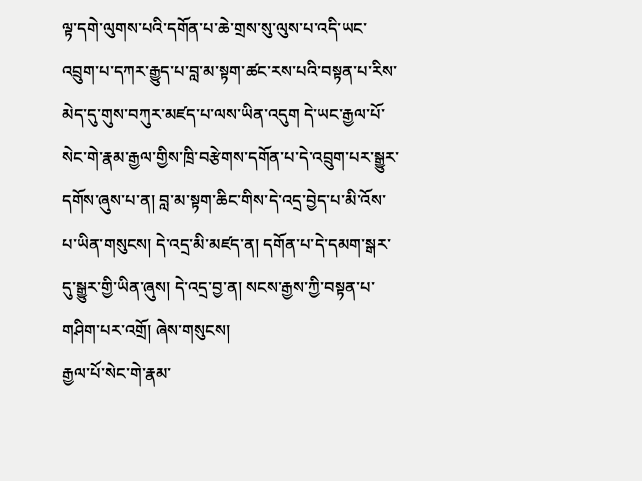ལྟ་དགེ་ལུགས་པའི་དགོན་པ་ཆེ་གྲས་སུ་ལུས་པ་འདི་ཡང་འབྲུག་པ་དཀར་རྒྱུད་པ་བླ་མ་སྟག་ཚང་རས་པའི་བསྟན་པ་རིས་མེད་དུ་གུས་བཀུར་མཛད་པ་ལས་ཡིན་འདུག དེ་ཡང་རྒྱལ་པོ་སེང་གེ་རྣམ་རྒྱལ་གྱིས་ཁྲི་བརྩེགས་དགོན་པ་དེ་འབྲུག་པར་སྒྱུར་དགོས་ཞུས་པ་ན། བླ་མ་སྟག་ཆིང་གིས་དེ་འདྲ་བྱེད་པ་མི་འོས་པ་ཡིན་གསུངས། དེ་འདྲ་མི་མཛད་ན། དགོན་པ་དེ་དམག་སྒར་དུ་སྒྱུར་གྱི་ཡིན་ཞུས། དེ་འདྲ་བྱ་ན། སངས་རྒྱས་ཀྱི་བསྟན་པ་གཤིག་པར་འགྲོ། ཞེས་གསུངས།
རྒྱལ་པོ་སེང་གེ་རྣམ་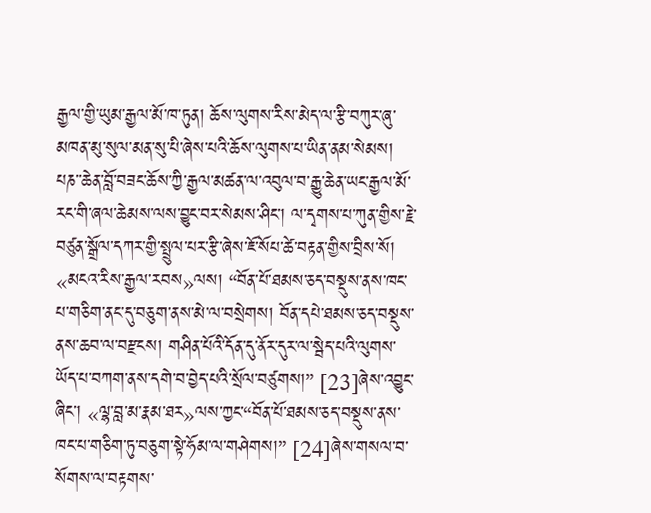རྒྱལ་གྱི་ཡུམ་རྒྱལ་མོ་ཁ་ཏུན། ཆོས་ལུགས་རིས་མེད་ལ་རྩི་བཀུར་ཞུ་མཁན་མུ་སུལ་མན་སུ་པི་ཞེས་པའི་ཆོས་ལུགས་པ་ཡིན་ནམ་སེམས། པཎ་་ཆེན་བློ་བཟང་ཆོས་ཀྱི་རྒྱལ་མཚན་ལ་འབུལ་བ་རྒྱུ་ཆེན་ཡང་རྒྱལ་མོ་རང་གི་ཞལ་ཆེམས་ལས་བྱུང་བར་སེམས་ཤིང་། ལ་དྭགས་པ་ཀུན་གྱིས་རྗེ་བཙུན་སྒྲོལ་དཀར་གྱི་སྤྲུལ་པར་རྩི་ཞེས་ཇོ་སོཔ་ཚེ་བརྟན་གྱིས་བྲིས་སོ།
«མངའ་རིས་རྒྱལ་རབས»ལས། “བོན་པོ་ཐམས་ཅད་བསྡུས་ནས་ཁང་པ་གཅིག་ནང་དུ་བཅུག་ནས་མེ་ལ་བསྲེགས། བོན་དཔེ་ཐམས་ཅད་བསྡུས་ནས་ཆབ་ལ་བརྫངས། གཤིན་པོའི་དོན་དུ་ནོར་དུར་ལ་སྦེད་པའི་ལུགས་ཡོད་པ་བཀག་ནས་དགེ་བ་བྱེད་པའི་སྲོལ་བཙུགས།” [23]ཞེས་འབྱུང་ཞིང་། «ལྷ་བླ་མ་རྣམ་ཐར»ལས་ཀྱང་“བོན་པོ་ཐམས་ཅད་བསྡུས་ནས་ཁང་པ་གཅིག་ཏུ་བཅུག་སྟེ་ཧོམ་ལ་གཤེགས།” [24]ཞེས་གསལ་བ་སོགས་ལ་བརྟགས་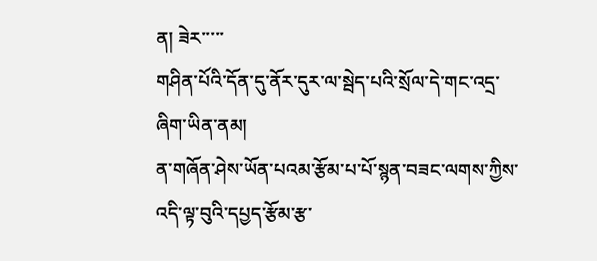ན། ཟེར་་་་་
གཤིན་པོའི་དོན་དུ་ནོར་དུར་ལ་སྦེད་པའི་སྲོལ་དེ་གང་འདྲ་ཞིག་ཡིན་ནམ།
ན་གཞོན་ཤེས་ཡོན་པའམ་རྩོམ་པ་པོ་སྙན་བཟང་ལགས་ཀྱིས་འདི་ལྟ་བུའི་དཔྱད་རྩོམ་རྩ་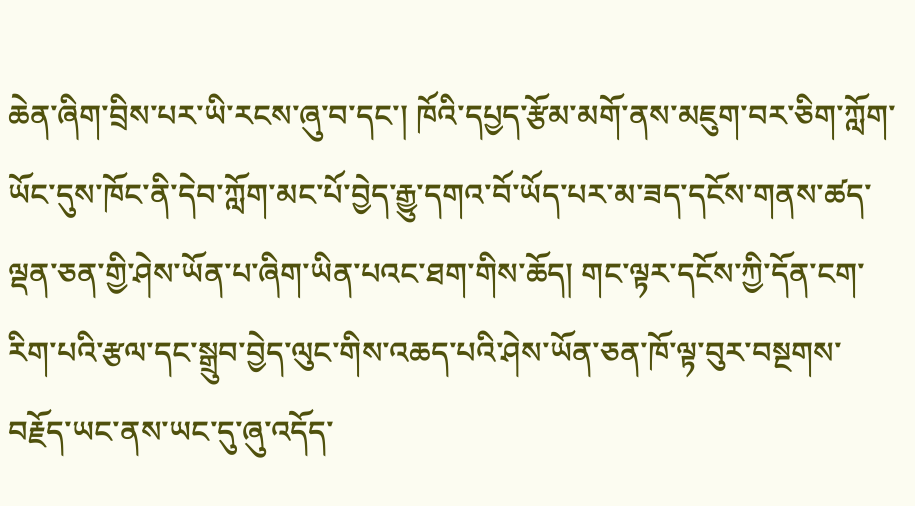ཆེན་ཞིག་བྲིས་པར་ཡི་རངས་ཞུ་བ་དང་། ཁོའི་དཔྱད་རྩོམ་མགོ་ནས་མཇུག་བར་ཅིག་ཀློག་ཡོང་དུས་ཁོང་ནི་དེབ་ཀློག་མང་པོ་བྱེད་རྒྱུ་དགའ་བོ་ཡོད་པར་མ་ཟད་དངོས་གནས་ཚད་ལྡན་ཅན་གྱི་ཤེས་ཡོན་པ་ཞིག་ཡིན་པའང་ཐག་གིས་ཆོད། གང་ལྟར་དངོས་ཀྱི་དོན་ངག་རིག་པའི་རྩལ་དང་སྒྲུབ་བྱེད་ལུང་གིས་འཆད་པའི་ཤེས་ཡོན་ཅན་ཁོ་ལྟ་བུར་བསྔགས་བརྗོད་ཡང་ནས་ཡང་དུ་ཞུ་འདོད་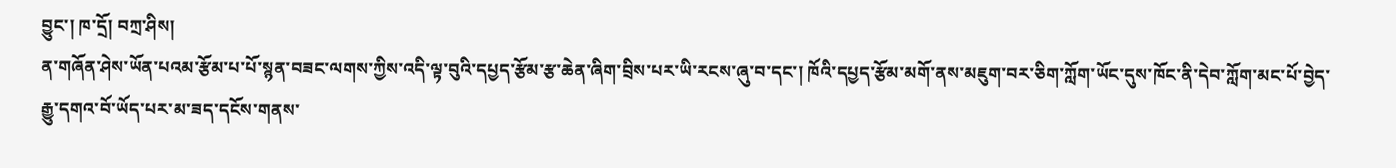བྱུང་། ཁ་དྲོ། བཀྲ་ཤིས།
ན་གཞོན་ཤེས་ཡོན་པའམ་རྩོམ་པ་པོ་སྙན་བཟང་ལགས་ཀྱིས་འདི་ལྟ་བུའི་དཔྱད་རྩོམ་རྩ་ཆེན་ཞིག་བྲིས་པར་ཡི་རངས་ཞུ་བ་དང་། ཁོའི་དཔྱད་རྩོམ་མགོ་ནས་མཇུག་བར་ཅིག་ཀློག་ཡོང་དུས་ཁོང་ནི་དེབ་ཀློག་མང་པོ་བྱེད་རྒྱུ་དགའ་བོ་ཡོད་པར་མ་ཟད་དངོས་གནས་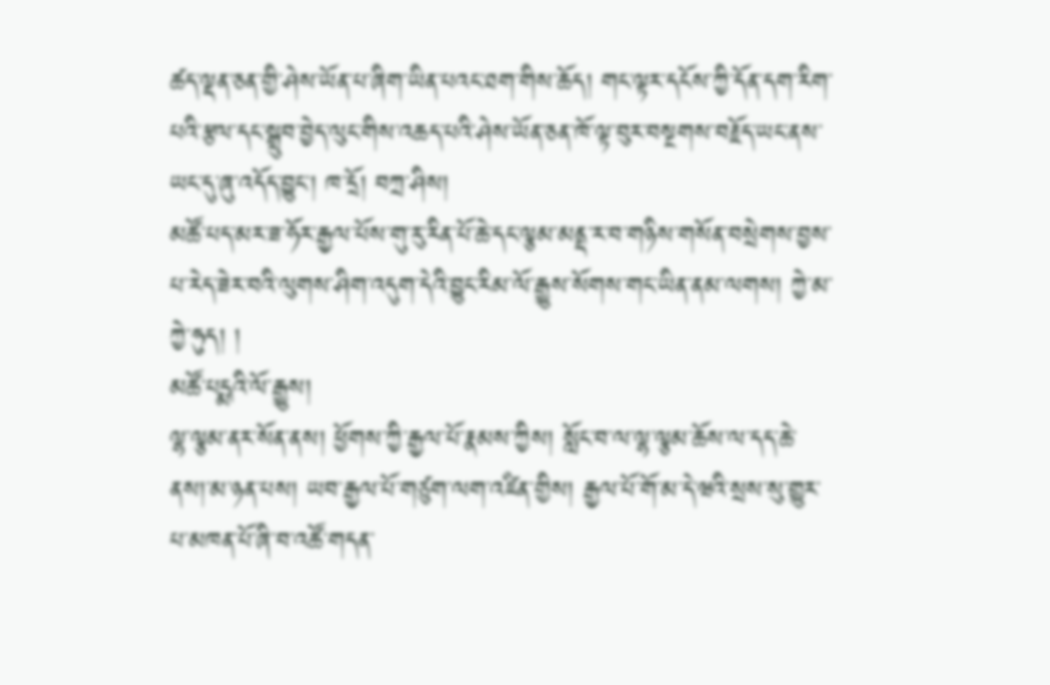ཚད་ལྡན་ཅན་གྱི་ཤེས་ཡོན་པ་ཞིག་ཡིན་པའང་ཐག་གིས་ཆོད། གང་ལྟར་དངོས་ཀྱི་དོན་དག་རིག་པའི་རྩལ་དང་སྒྲུབ་བྱེད་ལུང་གིས་འཆད་པའི་ཤེས་ཡོན་ཅན་ཁོ་ལྟ་བུར་བསྔགས་བརྗོད་ཡང་ནས་ཡང་དུ་ཞུ་འདོད་བྱུང་། ཁ་དྲོ། བཀྲ་ཤིས།
མཚོ་པད་མར་ཟ་ཧོར་རྒྱལ་པོས་གུ་རུ་རིན་པོ་ཆེ་དང་ལྕམ་མནྡ་ར་བ་གཉིས་གསོན་བསྲེགས་བྱས་པ་རེད་ཟེར་བའི་ལུགས་ཤིག་འདུག་དེའི་བྱུང་རིམ་ལོ་རྒྱུས་སོགས་གང་ཡིན་ནམ་ལགས། ཀྱེ་མ་ཀྱེ་ཧུད། །
མཚོ་པདྨའི་ལོ་རྒྱུས།
ལྷ་ལྕམ་ནར་སོན་ནས། ཕྱོགས་ཀྱི་རྒྱལ་པོ་རྣམས་ཀྱིས། སློང་བ་ལ་ལྷ་ལྕམ་ཆོས་ལ་དད་ཆེ་ནས།་མ་ཉན་པས། ཡབ་རྒྱལ་པོ་གཙུག་ལག་འཛིན་གྱིས། རྒྱལ་པོ་གོ་མ་དེ་ཝའི་སྲས་སུ་གྱུར་པ་མཁན་པོ་ཞི་བ་འཚོ་གདན་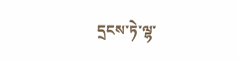དྲངས་ཏེ་ལྷ་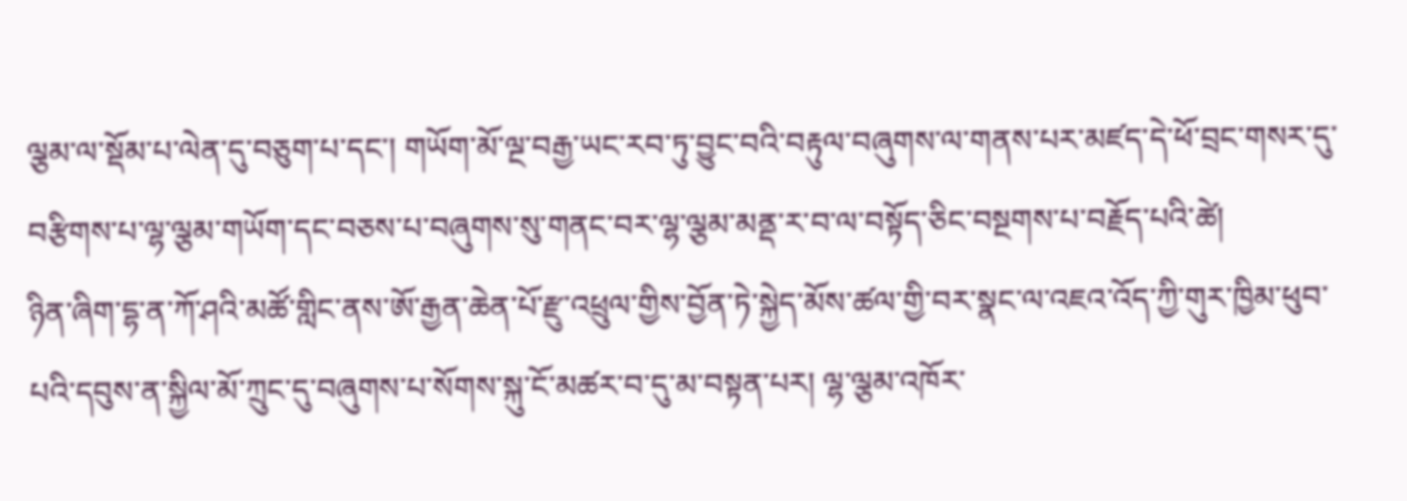ལྕམ་ལ་སྡོམ་པ་ལེན་དུ་བཅུག་པ་དང་། གཡོག་མོ་ལྔ་བརྒྱ་ཡང་རབ་ཏུ་བྱུང་བའི་བརྟུལ་བཞུགས་ལ་གནས་པར་མཛད་དེ་ཕོ་བྲང་གསར་དུ་བརྩིགས་པ་ལྷ་ལྕམ་གཡོག་དང་བཅས་པ་བཞུགས་སུ་གནང་བར་ལྷ་ལྕམ་མནྡ་ར་བ་ལ་བསྟོད་ཅིང་བསྔགས་པ་བརྗོད་པའི་ཚེ།
ཉིན་ཞིག་དྷ་ན་ཀོ་ཤའི་མཚོ་གླིང་ནས་ཨོ་རྒྱན་ཆེན་པོ་རྫུ་འཕྲུལ་གྱིས་བྱོན་ཏེ་སྐྱེད་མོས་ཚལ་གྱི་བར་སྣང་ལ་འཇའ་འོད་ཀྱི་གུར་ཁྱིམ་ཕུབ་པའི་དབུས་ན་སྐྱིལ་མོ་ཀྲུང་དུ་བཞུགས་པ་སོགས་སྐུ་ངོ་མཚར་བ་དུ་མ་བསྟན་པར། ལྷ་ལྕམ་འཁོར་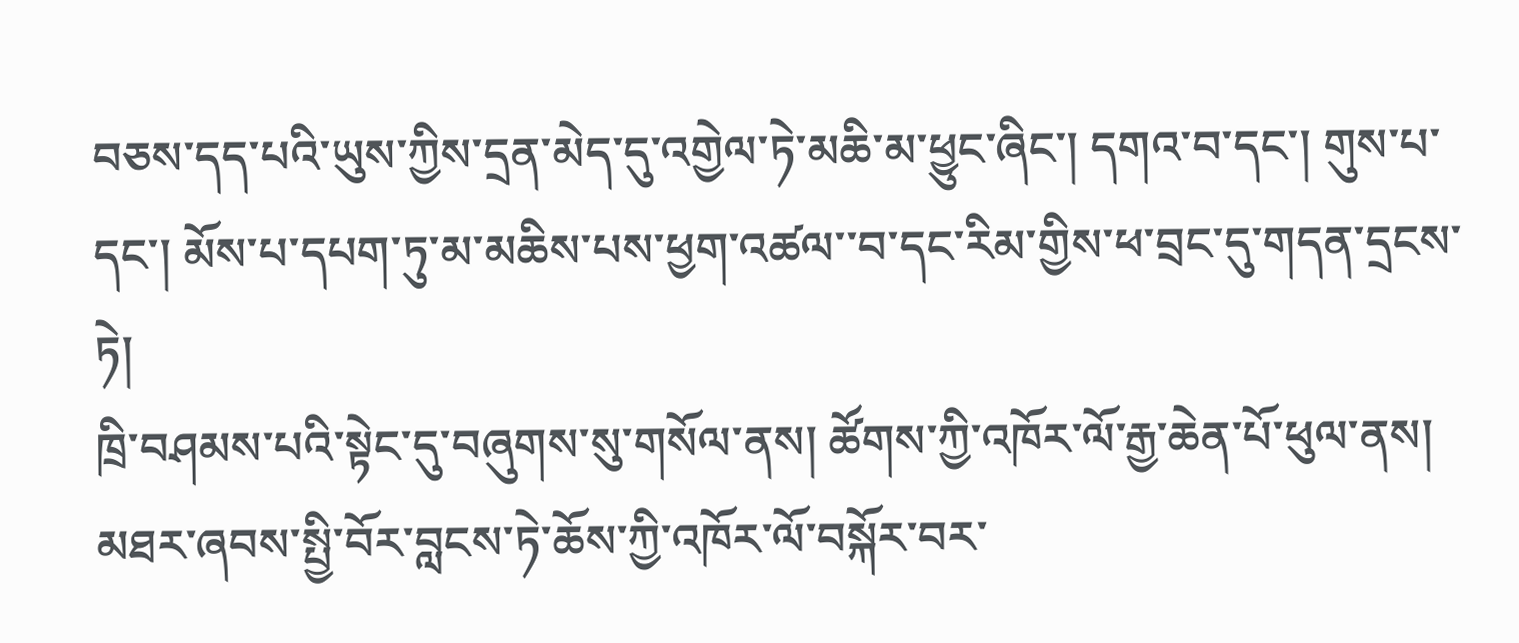བཅས་དད་པའི་ཡུས་ཀྱིས་དྲན་མེད་དུ་འགྱེལ་ཏེ་མཆི་མ་ཕྱུང་ཞིང་། དགའ་བ་དང་། གུས་པ་དང་། མོས་པ་དཔག་ཏུ་མ་མཆིས་པས་ཕྱག་འཚལ་་བ་དང་རིམ་གྱིས་ཕ་བྲང་དུ་གདན་དྲངས་ཏེ།
ཁྲི་བཤམས་པའི་སྟེང་དུ་བཞུགས་སུ་གསོལ་ནས། ཚོགས་ཀྱི་འཁོར་ལོ་རྒྱ་ཆེན་པོ་ཕུལ་ནས། མཐར་ཞབས་སྤྱི་བོར་བླངས་ཏེ་ཆོས་ཀྱི་འཁོར་ལོ་བསྐོར་བར་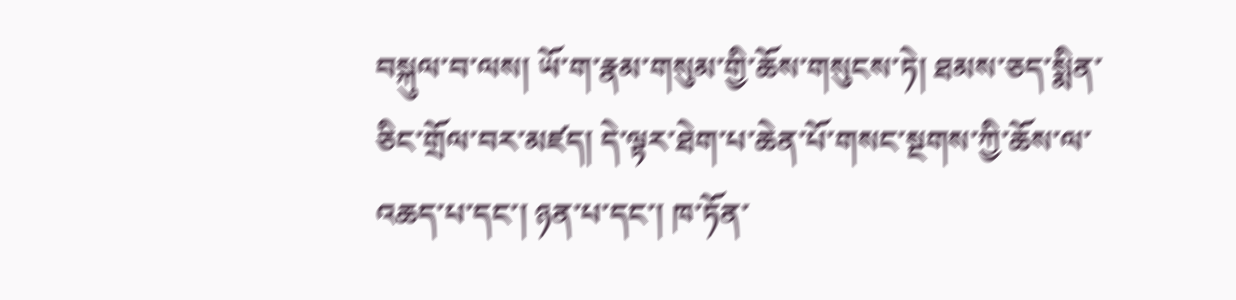བསྐུལ་བ་ལས། ཡོ་ག་རྣམ་གསུམ་གྱི་ཆོས་གསུངས་ཏེ། ཐམས་ཅད་སྨིན་ཅིང་གྲོལ་བར་མཛད། དེ་ལྟར་ཐེག་པ་ཆེན་པོ་གསང་སྔགས་ཀྱི་ཆོས་ལ་འཆད་པ་དང་། ཉན་པ་དང་། ཁ་ཏོན་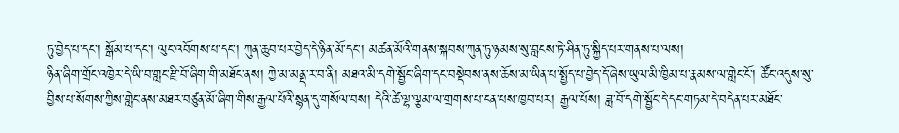ཏུ་བྱེད་པ་དང་། སྒོམ་པ་དང་། ལུང་འབོགས་པ་དང་། ཀུན་ཆུབ་པར་བྱེད་དེ་ཉིན་མོ་དང་། མཚན་མོའི་གནས་སྐབས་ཀུན་ཏུ་ཉམས་སུ་བླངས་ཏེ་ཤིན་ཏུ་སྐྱིད་པར་གནས་པ་ལས།
ཉིན་ཞིག་གྲོང་འཁྱེར་དེ་ཡི་བ་གླང་རྫི་བོ་ཞིག་གི་མཐོང་ནས། ཀྱེ་མ་མནྡ་ར་བ་ནི། མཐའ་མི་དགེ་སྦྱོང་ཞིག་དང་བསྡེབས་ནས་ཆོས་མ་ཡིན་པ་སྤྱོད་པ་བྱེད་དོ་ཞེས་ཡུལ་མི་ཁྱིམ་པ་རྣམས་ལ་གླེང་ངོ་། ཚོང་འདུས་སུ་བྱིས་པ་སོགས་ཀྱིས་གླེང་ནས་མཐར་བཙུན་མོ་ཞིག་གིས་རྒྱལ་པོའི་སྙན་དུ་གསོལ་བས། དེའི་ཚེ་ལྷ་ལྕམ་ལ་གྲགས་པ་ངན་པས་ཁྱབ་པར། རྒྱལ་པོས། ཟླ་བོ་དགེ་སྦྱོང་དེ་དང་གཏམ་དེ་བདེན་པར་མཐོང་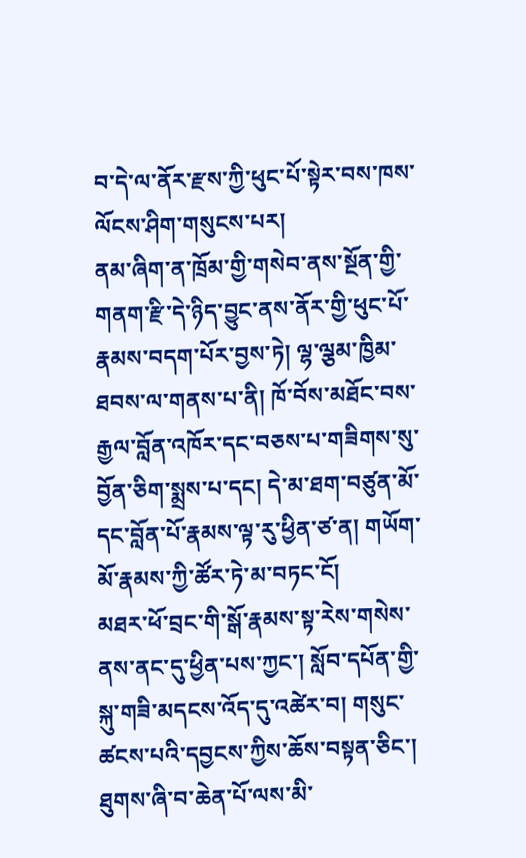བ་དེ་ལ་ནོར་རྫས་ཀྱི་ཕུང་པོ་སྟེར་བས་ཁས་ལོངས་ཤིག་གསུངས་པར།
ནམ་ཞིག་ན་ཁྲོམ་གྱི་གསེབ་ནས་སྔོན་གྱི་གནག་རྫི་དེ་ཉིད་བྱུང་ནས་ནོར་གྱི་ཕུང་པོ་རྣམས་བདག་པོར་བྱས་ཏེ། ལྷ་ལྕམ་ཁྱིམ་ཐབས་ལ་གནས་པ་ནི། ཁོ་བོས་མཐོང་བས་རྒྱལ་བློན་འཁོར་དང་བཅས་པ་གཟིགས་སུ་བྱོན་ཅིག་སྨྲས་པ་དང། དེ་མ་ཐག་བཙུན་མོ་དང་བློན་པོ་རྣམས་ལྟ་རུ་ཕྱིན་ཙ་ན། གཡོག་མོ་རྣམས་ཀྱི་ཚོར་ཏེ་མ་བཏང་ངོ།
མཐར་ཕོ་བྲང་གི་སྒོ་རྣམས་སྟ་རེས་གསེས་ནས་ནང་དུ་ཕྱིན་པས་ཀྱང་། སློབ་དཔོན་གྱི་སྐུ་གཟི་མདངས་འོད་དུ་འཚེར་བ། གསུང་ཚངས་པའི་དབྱངས་ཀྱིས་ཆོས་བསྟན་ཅིང་། ཐུགས་ཞི་བ་ཆེན་པོ་ལས་མི་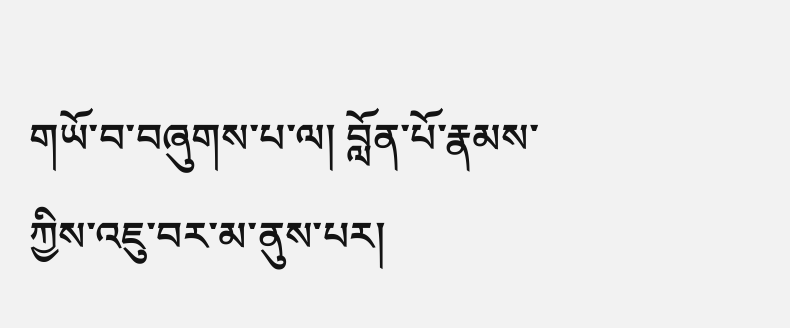གཡོ་བ་བཞུགས་པ་ལ། བློན་པོ་རྣམས་ཀྱིས་འཇུ་བར་མ་ནུས་པར།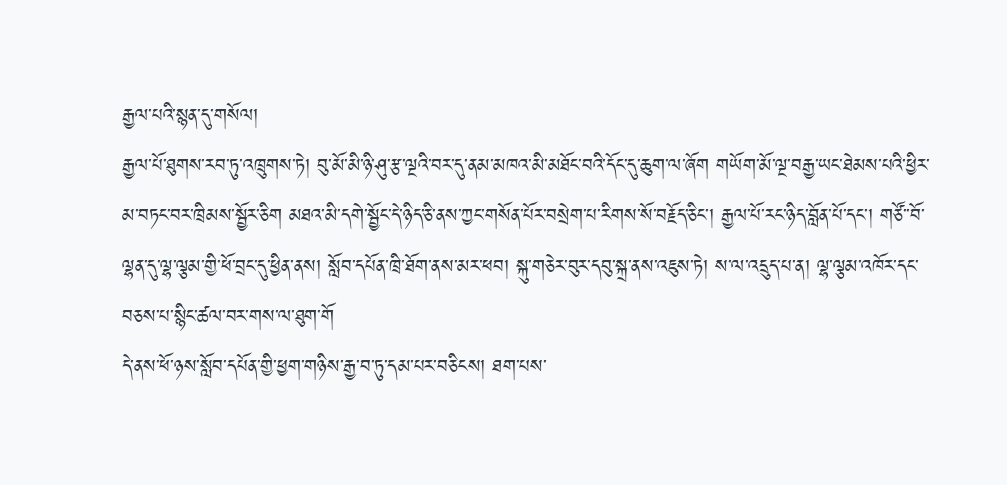རྒྱལ་པའི་སྙན་དུ་གསོལ།
རྒྱལ་པོ་ཐུགས་རབ་ཏུ་འཁྲུགས་ཏེ། བུ་མོ་མི་ཉི་ཤུ་རྩ་ལྔའི་བར་དུ་ནམ་མཁའ་མི་མཐོང་བའི་དོང་དུ་ཆུག་ལ་ཞོག གཡོག་མོ་ལྔ་བརྒྱ་ཡང་ཐེམས་པའི་ཕྱིར་མ་བཏང་བར་ཁྲིམས་སྦྱོར་ཅིག མཐའ་མི་དགེ་སྦྱོང་དེ་ཉིད་ཅི་ནས་ཀྱང་གསོན་པོར་བསྲེག་པ་རིགས་སོ་བརྗོད་ཅིང་། རྒྱལ་པོ་རང་ཉིད་བློན་པོ་དང་། གཙོ་་བོ་ལྷན་དུ་ལྷ་ལྕམ་གྱི་ཕོ་བྲང་དུ་ཕྱིན་ནས། སློབ་དཔོན་ཁྲི་ཐོག་ནས་མར་ཕབ། སྐུ་གཅེར་བུར་དབུ་སྐྲ་ནས་འཇུས་ཏེ། ས་ལ་འདྲུད་པ་ན། ལྷ་ལྕམ་འཁོར་དང་བཅས་པ་སྙིང་ཚལ་བར་གས་ལ་ཐུག་གོ
དེ་ནས་ཕོ་ཉས་སློབ་དཔོན་གྱི་ཕྱག་གཉིས་རྒྱ་བ་ཏུ་དམ་པར་བཅིངས། ཐག་པས་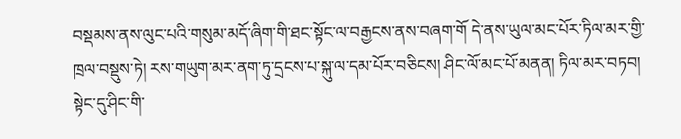བསྡམས་ནས་ལུང་པའི་གསུམ་མདོ་ཞིག་གི་ཐང་སྟོང་ལ་བརྒྱངས་ནས་བཞག་གོ དེ་ནས་ཡུལ་མང་པོར་ཏིལ་མར་གྱི་ཁྲལ་བསྡུས་ཏེ། རས་གཡུག་མར་ནག་ཏུ་དྲངས་པ་སྐུ་ལ་དམ་པོར་བཅིངས། ཤིང་ལོ་མང་པོ་མནན། ཏིལ་མར་བཏབ། སྟེང་དུ་ཤིང་གི་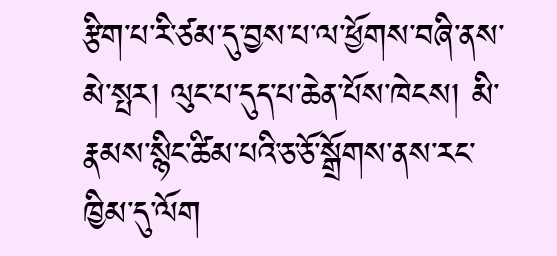རྩིག་པ་རི་ཙམ་དུ་བྱས་པ་ལ་ཕྱོགས་བཞི་ནས་མེ་སྤར། ལུང་པ་དུད་པ་ཆེན་པོས་ཁེངས། མི་རྣམས་སྙིང་ཚིམ་པའི་ཅ་ཅོ་སྒྲོགས་ནས་རང་ཁྱིམ་དུ་ལོག